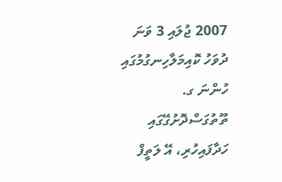2007 ޖުލައި 3 ވަނަ ދުވަހު ކޮއިމަލާހިނގުމުގައި ހުންނަ ގ. ތޫތުގަސްދޮށުގޭގައި ހަދާފައިހުރި، އޭ ލަތީފް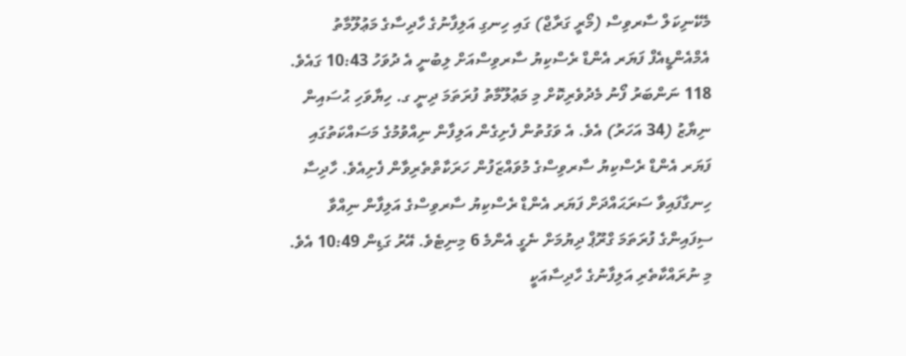މެކޭނިކަލް ސާރވިސް (މޯރީ ގަރާޖް) ގައި ހިނގި އަލިފާނުގެ ހާދިސާގެ މަޢުލޫމާތު އެމްއެންޑީއެފް ފަޔަރ އެންޑް ރެސްކިޔު ސާރވިސްއަށް ލިބުނީ އެ ދުވަހު 10:43 ގައެވެ. 118 ނަންބަރު ފޯނު މެދުވެރިކޮށް މި މަޢުލޫމާތު ފުރަތަމަ ދިނީ ގ. ހިޔާވަހި ޙުސައިން ނިޔާޒު (34 އަހަރު) އެވެ. އެ ވަގުތުން ފެށިގެން އަލިފާން ނިއްވުމުގެ މަސައްކަތުގައި ފަޔަރ އެންޑް ރެސްކިޔު ސާރވިސްގެ މުވައްޒަފުން ހަރަކާތްތެރިވާން ފެށިއެވެ. ހާދިސާ ހިނގާފައިވާ ސަރަޙައްދަށް ފަޔަރ އެންޑް ރެސްކިޔު ސާރވިސްގެ އަލިފާން ނިއްވާ ސިފައިންގެ ފުރަތަމަ ގްރޫޕް ދިޔުމަށް ނެގީ އެންމެ 6 މިނިޓެވެ. އޭރު ގަޑިން 10:49 އެވެ.
މި ނުރައްކާތެރި އަލިފާނުގެ ހާދިސާއަކީ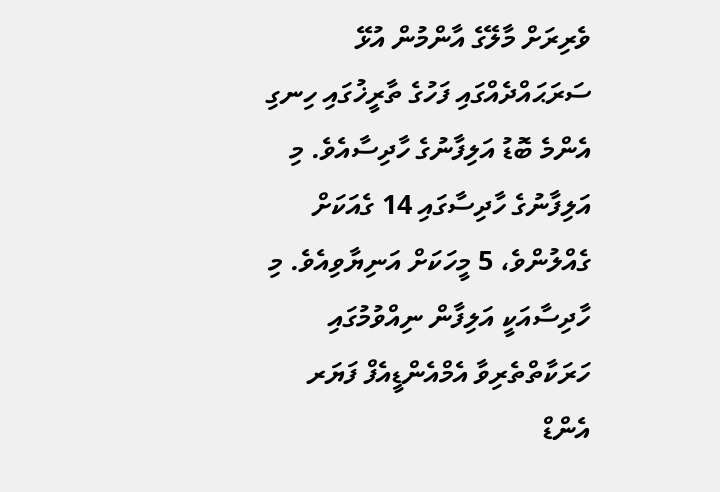ވެރިރަށް މާލޭގެ އާންމުން އުޅޭ ސަރަޙައްދެއްގައި ފަހުގެ ތާރީޚުގައި ހިނގި އެންމެ ބޮޑު އަލިފާނުގެ ހާދިސާއެވެ. މި އަލިފާނުގެ ހާދިސާގައި 14 ގެއަކަށް ގެއްލުންވެ، 5 މީހަކަށް އަނިޔާވިއެވެ. މި ހާދިސާއަކީ އަލިފާން ނިއްވުމުގައި ހަރަކާތްތެރިވާ އެމްއެންޑީއެފް ފަޔަރ އެންޑް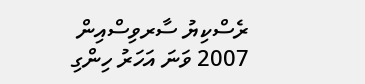ރެސްކިޔު ސާރވިސްއިން 2007 ވަނަ އަހަރު ހިންގި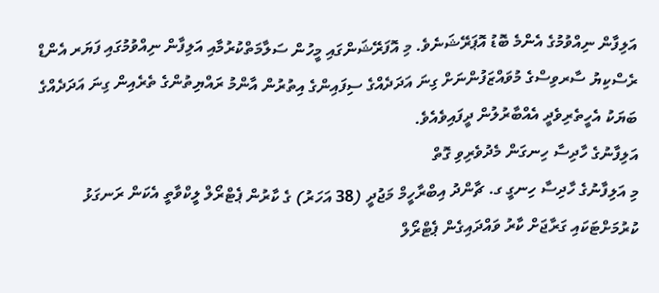އަލިފާން ނިއްވުމުގެ އެންމެ ބޮޑު އޮޕަރޭޝަނެވެ. މި އޮފަރޭޝަންގައި މީހުން ސަލާމަތްކުރުމާއި އަލިފާން ނިއްވުމުގައި ފަޔަރ އެންޑް ރެސްކިޔު ސާރވިސްގެ މުވައްޒަފުންނަށް ގިނަ އަދަދެއްގެ ސިފައިންގެ އިތުރުން އާންމު ރައްޔިތުންގެ ތެރެއިން ގިނަ އަދަދެއްގެ ބަޔަކު އެހީތެރިވެދީ އެއްބާރުލުން ދީފައިވެއެވެ.
އަލިފާނުގެ ހާދިސާ ހިނގަން މެދުވެރިވި ގޮތް
މި އަލިފާނުގެ ހާދިސާ ހިނގީ ގ. ޗާންދު އިބްރާހީމް މަޖުދީ (38 އަހަރު) ގެ ކާރުން ޕެޓްރޯލް ލީކްވާތީ އެކަން ރަނގަޅު ކުރުމަށްޓަކައި ގަރާޖަށް ކާރު ވައްދައިގެން ޕެޓްރޯލް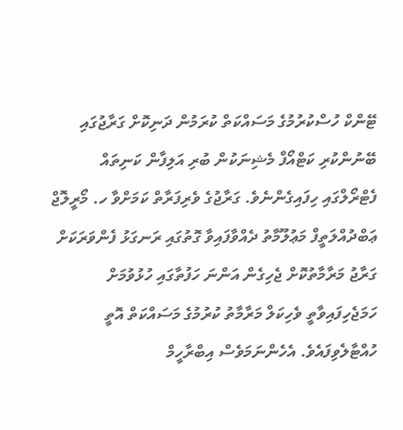ޓޭންކް ހުސްކުރުމުގެ މަސައްކަތް ކުރަމުން ދަނިކޮށް ގަރާޖުގައި ބޭނުންކުރި ކަޓްއޯފް މެޝިނަކުން ބުރި އަލިފާން ކަނިތައް ފެޓްރޯލްގައި ހިފައިގެންނެވެ. ގަރާޖުގެ ވެރިފަރާތް ކަމަށްވާ ހ. މޯރީލޮޖް ޢަބްދުއްލަތީފް މަޢުލޫމާތު ދެއްވާފައިވާ ގޮތުގައި ރަނގަޅު ފެންވަރަކަށް ގަރާޖު މަރާމާތުކޮށް ޖެހިގެން އަންނަ ހަފުތާގައި ހުޅުވުމަށް ހަމަޖެހިފައިވާތީ ވެހިކަލް މަރާމާތު ކުރުމުގެ މަސައްކަތް އޮތީ ހުއްޓާލެވިފައެވެ. އެހެންނަމަވެސް އިބްރާހީމް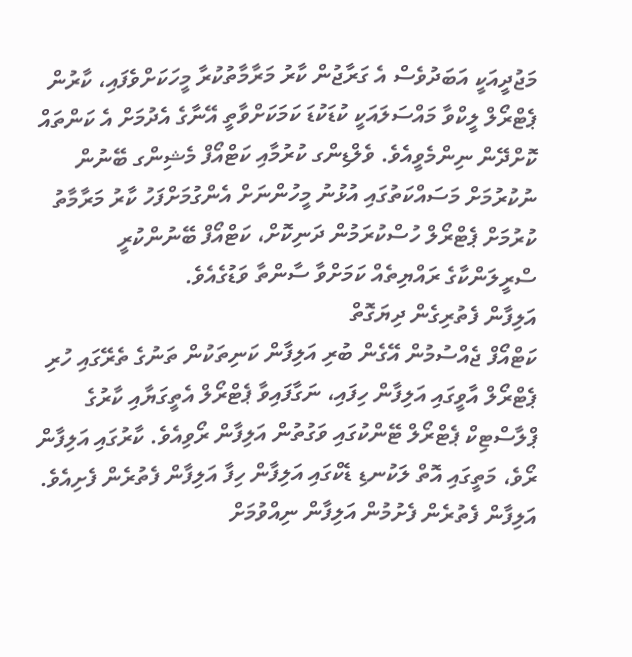މަޖުދީއަކީ އަބަދުވެސް އެ ގަރާޖުން ކާރު މަރާމާތުކުރާ މީހަކަށްވެފައި، ކާރުން ޕެޓްރޯލް ލީކްވާ މައްސަލައަކީ ކުޑަކުޑަ ކަމަކަށްވާތީ އޭނާގެ އެދުމަށް އެ ކަންތައް ކޮށްދޭން ނިންމެވީއެވެ. ވެލްޑިންގ ކުރުމާއި ކަޓްއޯފް މެޝިންގ ބޭނުން ނުކުރުމަށް މަސައްކަތުގައި އުޅުނު މީހުންނަށް އެންގުމަށްފަހު ކާރު މަރާމާތު ކުރުމަށް ޕެޓްރޯލް ހުސްކުރަމުން ދަނިކޮށް، ކަޓްއޯފް ބޭނުންކުރީ ސްރީލަންކާގެ ރައްޔިތެއް ކަމަށްވާ ސާންތާ ވަޑުގެއެވެ.
އަލިފާން ފެތުރިގެން ދިޔަގޮތް
ކަޓްއޯފް ޖެއްސުމުން އޭގެން ބުރި އަލިފާން ކަނިތަކުން ތަނުގެ ތެރޭގައި ހުރި ޕެޓްރޯލް އާވީގައި އަލިފާން ހިފައި، ނަގާފައިވާ ޕެޓްރޯލް އެތީގަޔާއި ކާރުގެ ޕްލާސްޓިކް ޕެޓްރޯލް ޓޭންކުގައި ވަގުތުން އަލިފާން ރޯވިއެވެ. ކާރުގައި އަލިފާން ރޯވެ، މަތީގައި އޮތް ލަކުނޑި ޑެކްގައި އަލިފާން ހިފާ އަލިފާން ފެތުރެން ފެށިއެވެ. އަލިފާން ފެތުރެން ފެށުމުން އަލިފާން ނިއްވުމަށް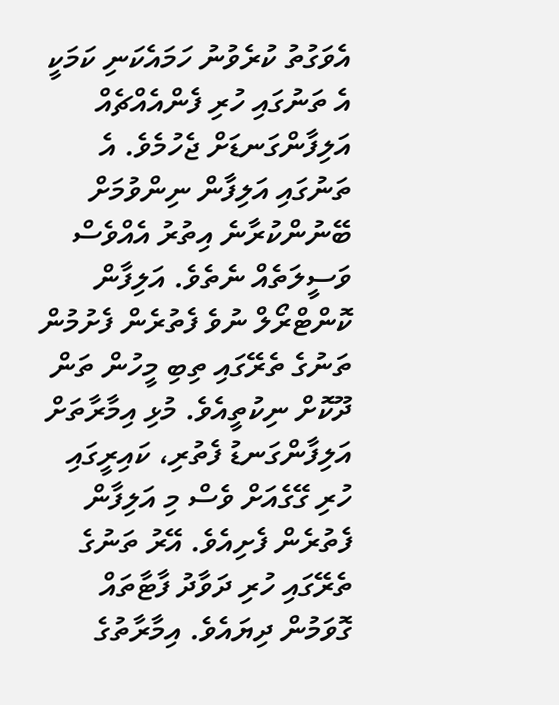އެވަގުތު ކުރެވުނު ހަމައެކަނި ކަމަކީ އެ ތަނުގައި ހުރި ފެންއެއްޗެއް އަލިފާންގަނޑަށް ޖެހުމެވެ. އެ ތަނުގައި އަލިފާން ނިންވުމަށް ބޭނުންކުރާނެ އިތުރު އެއްވެސް ވަސީލަތެއް ނެތެވެ. އަލިފާން ކޮންޓްރޯލް ނުވެ ފެތުރެން ފެށުމުން ތަނުގެ ތެރޭގައި ތިބި މީހުން ތަން ދޫކޮށް ނިކުތީއެވެ. މުޅި އިމާރާތަށް އަލިފާންގަނޑު ފެތުރި، ކައިރީގައި ހުރި ގޭގެއަށް ވެސް މި އަލިފާން ފެތުރެން ފެށިއެވެ. އޭރު ތަނުގެ ތެރޭގައި ހުރި ދަވާދު ފާޓާތައް ގޮވަމުން ދިޔައެވެ. އިމާރާތުގެ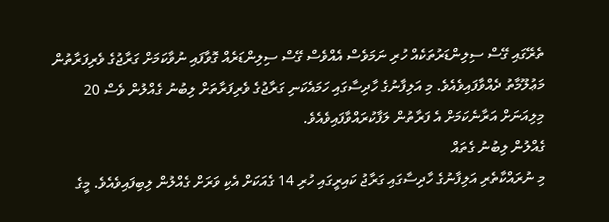ތެރޭގައި ގޭސް ސިލިންޑަރުތަކެއް ހުރި ނަމަވެސް އެއްވެސް ގޭސް ސިލިންޑަރެއް ގޮވާފައި ނުވާކަމަށް ގަރާޖުގެ ވެރިފަރާތުން މަޢުލޫމާތު ދެއްވާފައިވެއެވެ. މި އަލިފާނުގެ ހާދިސާގައި ހަމައެކަނި ގަރާޖުގެ ވެރިފަރާތަށް ލިބުނު ގެއްލުން ވެސް 20 މިލިއަނަށް އަރާނެކަމަށް އެ ފަރާތުން ލަފާކުރައްވާފައިވެއެވެ.
ގެއްލުން ލިބުނު ގެތައް
މި ނުރައްކާތެރި އަލިފާނުގެ ހާދިސާގައި ގަރާޖު ކައިރީގައި ހުރި 14 ގެއަކަށް އެކި ވަރަށް ގެއްލުން ލިބިފައިވެއެވެ. މީގެ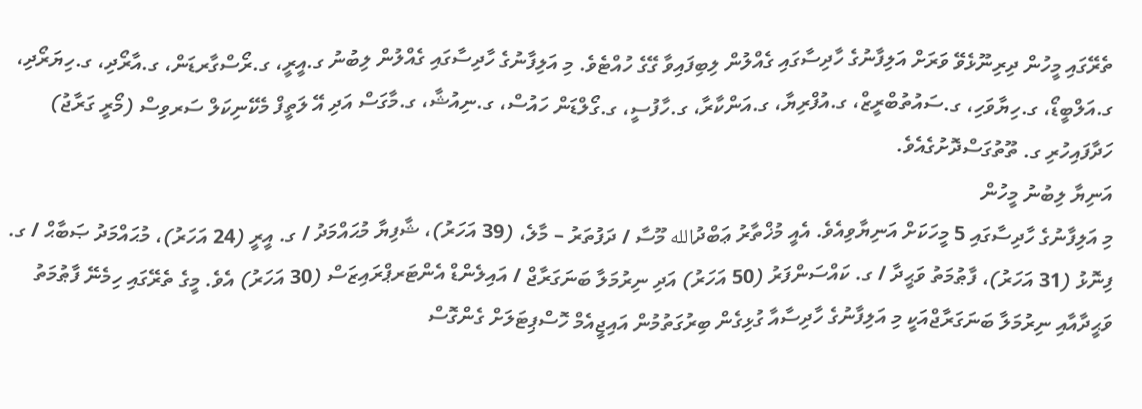ތެރޭގައި މީހުން ދިރިނޫޅެވޭ ވަރަށް އަލިފާނުގެ ހާދިސާގައި ގެއްލުން ލިބިފައިވާ ގޭގެ ހުއްޓެވެ. މި އަލިފާނުގެ ހާދިސާގައި ގެއްލުން ލިބުނު ގ.އީރީ، ގ.ރޯސްގާރޑަން، ގ.އާރޯދި، ގ.ހިޔަރޯދި، ގ.އަލްބީޑޯ، ގ.ހިޔާވަހި، ގ.ސައުތުބްރީޒް، ގ.އުފްރިޔާ، ގ.އަންކާރާ، ގ.ހާފުސީ، ގ.ގޯލްޑަން ހައުސް، ގ.ނިއުޝާ، ގ.މާގަސް އަދި އޭ ލަތީފް މެކޭނިކަލް ސަރވިސް (މޯރީ ގަރާޖު) ހަދާފައިހުރި ގ. ތޫތުގަސްދޮށުގެއެވެ.
އަނިޔާ ލިބުނު މީހުން
މި އަލިފާނުގެ ހާދިސާގައި 5 މީހަކަށް އަނިޔާވިއެވެ. އެއީ މުޚްތާރު ޢަބްދުالله މޫސާ / ދަފުތަރު – މާލެ، (39 އަހަރު)، ޝާފިޔާ މުޙައްމަދު / ގ. އީރީ (24 އަހަރު)، މުޙައްމަދު ޞަބާޙް / ގ. ފިނޮޅު (31 އަހަރު)، ފާޠުމަތު ވަޙީދާ / ގ. ކައްސަންފަރު (50 އަހަރު) އަދި ނިރުމަލާ ބަނަގަރާޖް / އައިލެންޑް އެންޓަރޕްރައިޒަސް (30 އަހަރު) އެވެ. މީގެ ތެރޭގައި ހިމެނޭ ފާޠުމަތު ވަޙީދާއާއި ނިރުމަލާ ބަނަގަރާޖްއަކީ މި އަލިފާނުގެ ހާދިސާއާ ގުޅިގެން ބިރުގަތުމުން އައިޖީއެމް ހޮސްޕިޓަލަށް ގެންގޮސް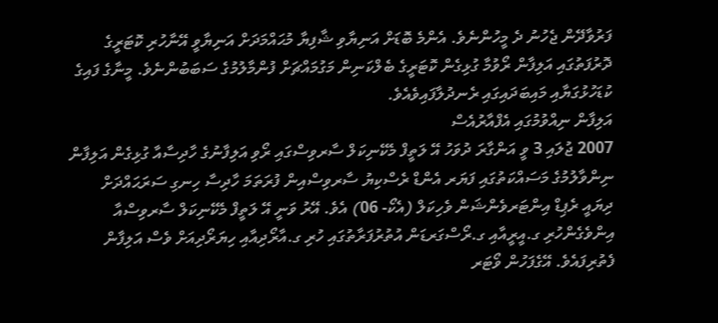ފަރުވާދޭން ޖެހުނު ދެ މީހުންނެވެ. އެންމެ ބޮޑަށް އަނިޔާވި ޝާފިޔާ މުޙައްމަދަށް އަނިޔާވީ އޭނާހުރި ކޮޓަރީގެ ދޮރުފަތުގައި އަލިފާން ރޯވުމާ ގުޅިގެން ކޮޓަރީގެ ބެލްކަނިން މަގުމައްޗަށް ފުންމާލުމުގެ ސަބަބުންނެވެ. މީނާގެ ފައިގެ ކުޑަހުޅުގަޔާއި މައިބަދައިގައި ރެނދުލާފައިވެއެވެ.
އަލިފާން ނިއްވުމުގައި އެފްއާރުއެސް
2007 ޖުލައި 3 ވީ އަންގާރަ ދުވަހު އޭ ލަތީފް މެކޭނިކަލް ސާރވިސްގައި ރޯވި އަލިފާނުގެ ހާދިސާއާ ގުޅިގެން އަލިފާން ނިންވާލުމުގެ މަސައްކަތުގައި ފަޔަރ އެންޑް ރެސްކިޔު ސާރވިސްއިން ފުރަތަމަ ހާދިސާ ހިނގި ސަރަޙައްދަށް ދިޔައީ ރެޕިޑް އިންޓަރވެންޝަން ވެހިކަލް (އެކޯ- 06) އެވެ. އޭރު ވަނީ އޭ ލަތީފް މެކޭނިކަލް ސާރވިސްއާ އިންވެގެންހުރި ގ.އީރީއާއި ގ.ރޯސްގަރޑަން އުތުރުފަރާތުގައި ހުރި ގ.އާރޯދިއާއި ހިޔަރޯދިއަށް ވެސް އަލިފާން ފެތުރިފައެވެ. އޭގެފަހުން ވޯޓަރ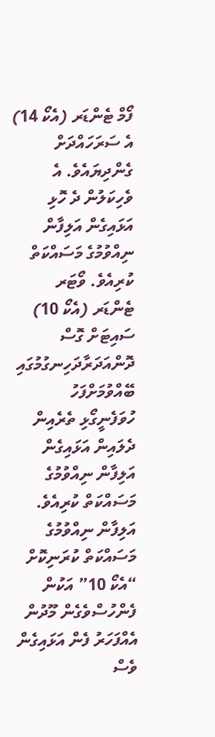ފޯމް ޓެންޑަރ (އެކޯ 14) އެ ސަރަހައްދަށް ގެންދިޔައެވެ. އެ ވެހިކަލުން ދެ ހޮޅި އަޅައިގެން އަލިފާން ނިއްވުމުގެ މަސައްކަތް ކުރިއެވެ. ވޯޓަރ ޓެންޑަރ (އެކޯ 10) ސައިޓަށް ގޮސް ދޮންއަދަރާދަހިނގުމުގައި ބޭއްވުމަށްފަހު ހުވަފެނީގޯޅި ތެރެއިން ދެލައިން އަޅައިގެން އަލިފާން ނިއްވުމުގެ މަސައްކަތް ކުރިއެވެ. އަލިފާން ނިއްވުމުގެ މަސައްކަތް ކުރަނިކޮށް “އެކޯ 10” އަކުން ފެންހުސްވެގެން މޫދުން އެއްފަހަރު ފެން އަޅައިގެން ވެސް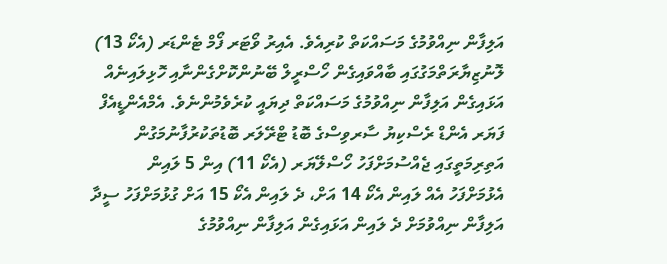އަލިފާން ނިއްވުމުގެ މަސައްކަތް ކުރިއެވެ. އެއިރު ވޯޓަރ ފޯމް ޓެންޑަރ (އެކޯ 13) ލޮނުޒިޔާރަތްމަގުގައި ބާއްވައިގެން ހޯސްރީލް ބޭނުންކޮށްގެންނާއި ހޮޅިލައިނެއް އަޅައިގެން އަލިފާން ނިއްވުމުގެ މަސައްކަތް ދިޔައީ ކުރެވެމުންނެވެ. އެމްއެންޑީއެފް ފަޔަރ އެންޑް ރެސްކިޔު ސާރވިސްގެ ބޮޑު ޓްރޭލަރ ބޮޑުތަކުރުފާނުމަގުން އަތިރިމަތީގައި ޖެއްސުމަށްފަހު ހޯސްލޭޔަރ (އެކޯ 11) އިން 5 ލައިން އެޅުމަށްފަހު އެއް ލައިން އެކޯ 14 އަށް، ދެ ލައިން އެކޯ 15 އަށް ގުޅުމަށްފަހު ސީދާ އަލިފާން ނިއްވުމަށް ދެ ލައިން އަޅައިގެން އަލިފާން ނިއްވުމުގެ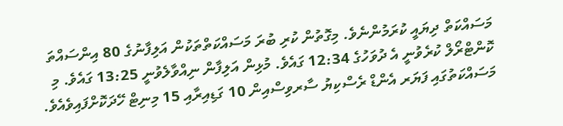މަސައްކަތް ދިޔައީ ކުރަމުންނެވެ. މިގޮތުން ކުރި ބުރަ މަސައްކަތްތަކުން އަލިފާނުގެ 80 އިންސައްތަ ކޮންޓްރޯލް ކުރެވުނީ އެ ދުވަހުގެ 12:34 ގައެވެ. މުޅިން އަލިފާން ނިއްވާލެވުނީ 13:25 ގައެވެ. މި މަސައްކަތުގައި ފަޔަރ އެންޑް ރެސްކިޔު ސާރވިސްއިން 10 ގަޑިއިރާއި 15 މިނިޓް ހޭދަކޮށްފައިވެއެވެ.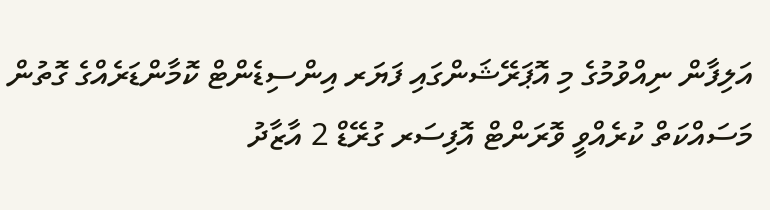އަލިފާން ނިއްވުމުގެ މި އޮޕަރޭޝަންގައި ފަޔަރ އިންސިޑެންޓް ކޮމާންޑަރެއްގެ ގޮތުން މަސައްކަތް ކުރެއްވީ ވޮރަންޓް އޮފިސަރ ގުރޭޑް 2 އާޒާދު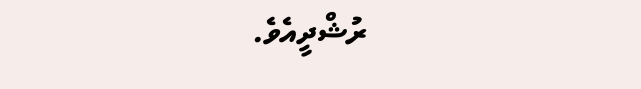ރުޝްދީއެވެ.